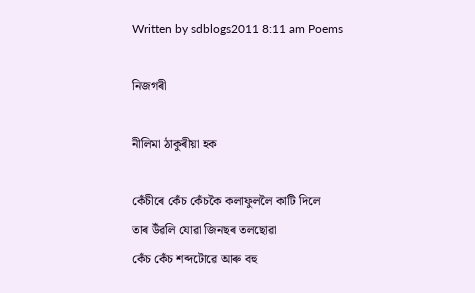Written by sdblogs2011 8:11 am Poems

নিজগৰী

নীলিমা ঠাকুৰীয়া হক

কেঁচীৰে কেঁচ কেঁচকৈ কলাফুললৈ কাটি দিলে
তাৰ উঁৱলি যোৱা জিনছৰ তলছোৱা
কেঁচ কেঁচ শব্দটোৱে আৰু বহু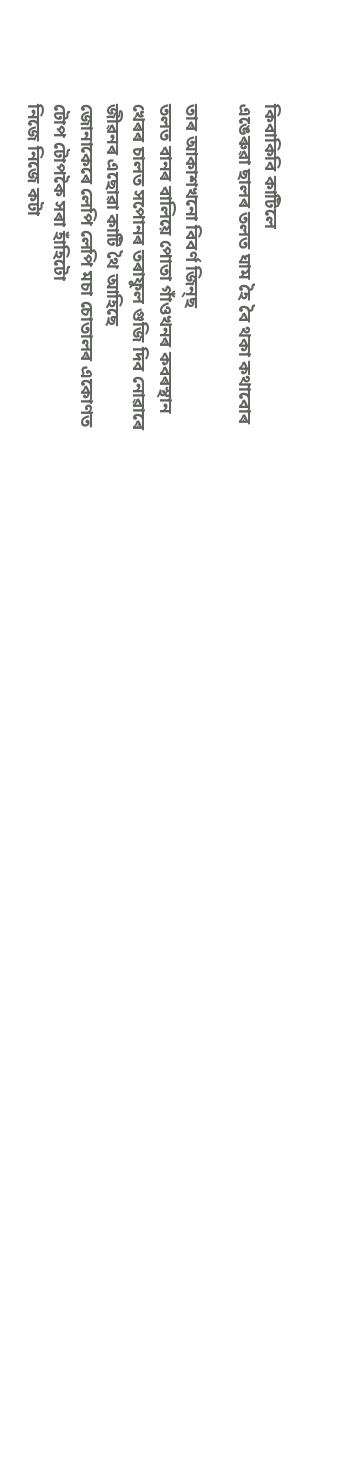কিবাকিবি কাটিলে
এঙেৰুৱা ছালৰ তলত ঘাম হৈ বৈ থকা কথাবোৰ

তাৰ আকাশখনো বিবৰ্ণ জিন্‌ছ
তলত বানৰ বালিয়ে পোতা গাঁওখনৰ কবৰস্থান
খেৰৰ চালত সপোনৰ তৰাফুল গুজি দিব নোৱাৰে
জীৱনৰ এছোৱা কাটি থৈ আহিছে
জোনাকেৰে লেপি লেপি মচা চোতালৰ একোণত
টোপ টোপকৈ সৰা হাঁহিটো
নিজে নিজে কটা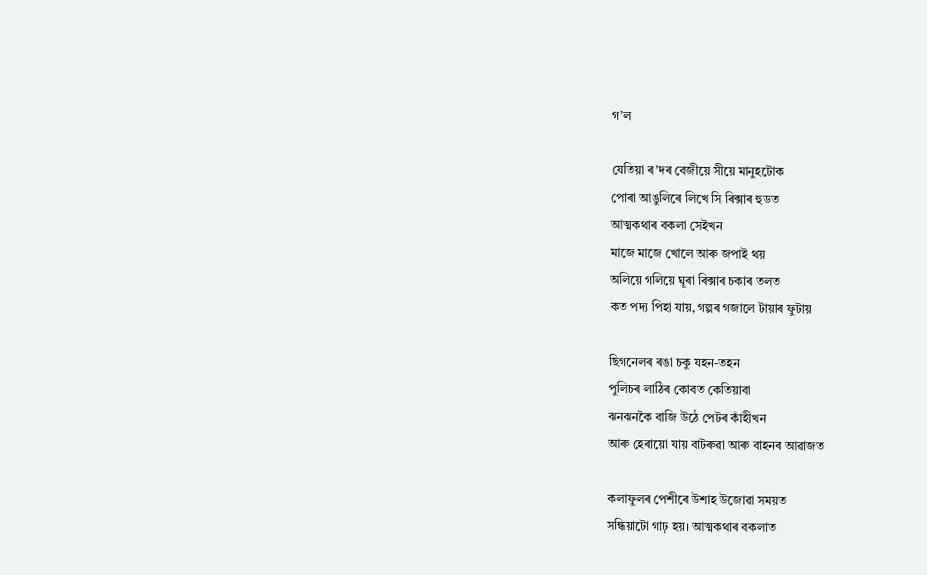গ’ল

যেতিয়া ৰ’দৰ বেজীয়ে সীয়ে মানুহটোক
পোৰা আঙুলিৰে লিখে সি ৰিক্সাৰ হুডত
আত্মকথাৰ বকলা সেইখন
মাজে মাজে খোলে আৰু জপাই থয়
অলিয়ে গলিয়ে ঘূৰা ৰিক্সাৰ চকাৰ তলত
কত পদ্য পিহা যায়, গল্পৰ গজালে টায়াৰ ফুটায়

ছিগনেলৰ ৰঙা চকু যহন-তহন
পুলিচৰ লাঠিৰ কোবত কেতিয়াবা
ঝনঝনকৈ বাজি উঠে পেটৰ কাঁহীখন
আৰু হেৰায়ো যায় বাটৰুৱা আৰু বাহনৰ আৱাজত

কলাফুলৰ পেশীৰে উশাহ উজোৱা সময়ত
সন্ধিয়াটো গাঢ় হয়। আত্মকথাৰ বকলাত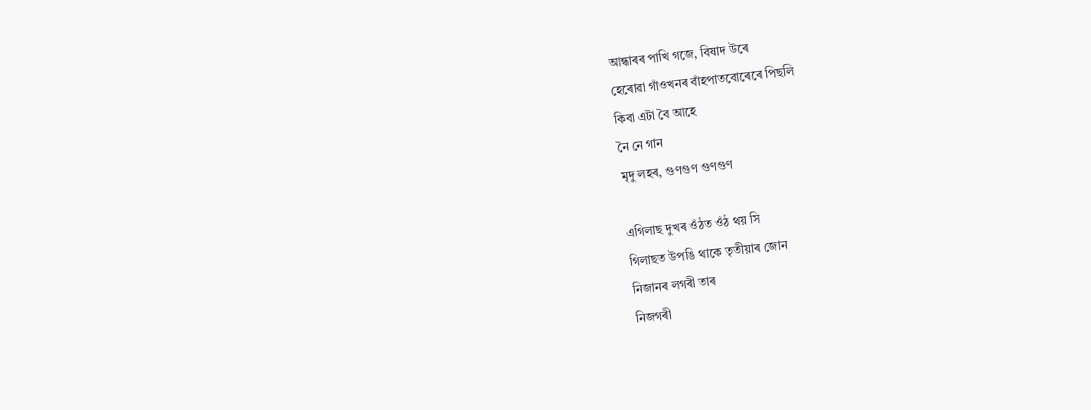আন্ধাৰৰ পাখি গজে, বিষাদ উৰে
হেৰোৱা গাঁওখনৰ বাঁহপাতবোৰেৰে পিছলি
কিবা এটা বৈ আহে
নৈ নে গান
মৃদু লহৰ, গুণগুণ গুণগুণ

এগিলাছ দুখৰ ওঁঠত ওঁঠ থয় সি
গিলাছত উপঙি থাকে তৃতীয়াৰ জোন
নিজানৰ লগৰী তাৰ
নিজগৰী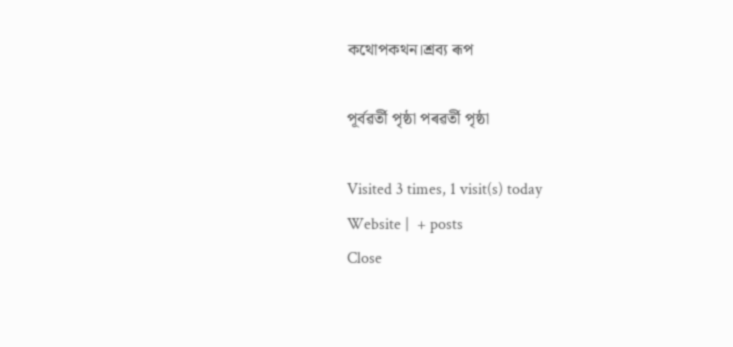কথোপকথন।শ্ৰব্য ৰূপ

পূৰ্বৱৰ্তী পৃষ্ঠা পৰৱৰ্তী পৃষ্ঠা

Visited 3 times, 1 visit(s) today
Website |  + posts
Close